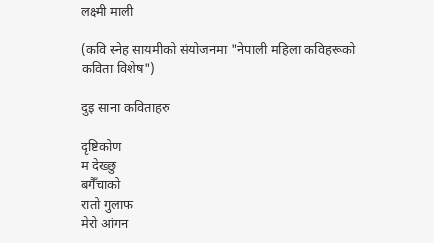लक्ष्मी माली

(कवि स्नेह सायमीको संयोजनमा "नेपाली महिला कविहरूको कविता विशेष")

दुइ साना कविताहरु

दृष्टिकोण
म देख्छु
बगैँचाको
रातो गुलाफ
मेरो आंगन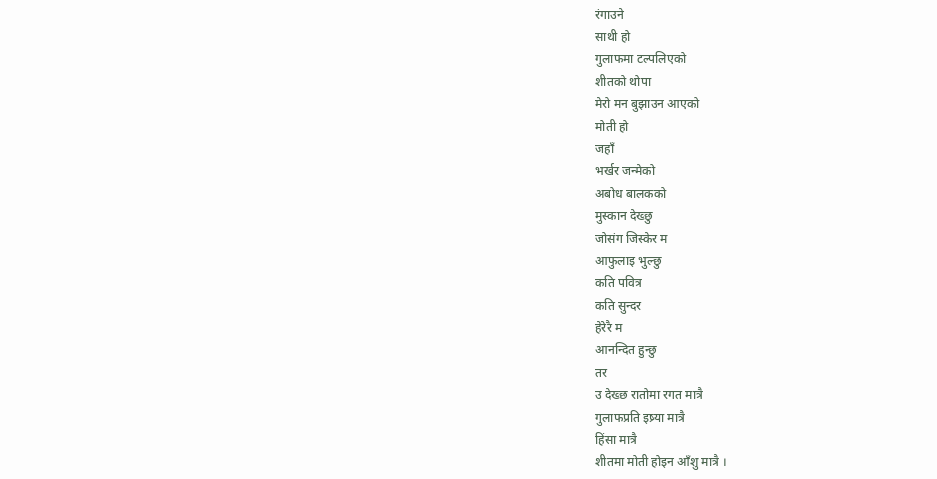रंगाउने
साथी हो
गुलाफमा टल्पलिएको
शीतको थोपा
मेरो मन बुझाउन आएको
मोती हो
जहाँ
भर्खर जन्मेको
अबोध बालकको
मुस्कान देख्छु
जोसंग जिस्केर म
आफुलाइ भुल्छु
कति पवित्र
कति सुन्दर
हेरेरै म
आनन्दित हुन्छु
तर
उ देख्छ रातोमा रगत मात्रै
गुलाफप्रति इष्र्या मात्रै
हिंसा मात्रै
शीतमा मोती होइन आँशु मात्रै ।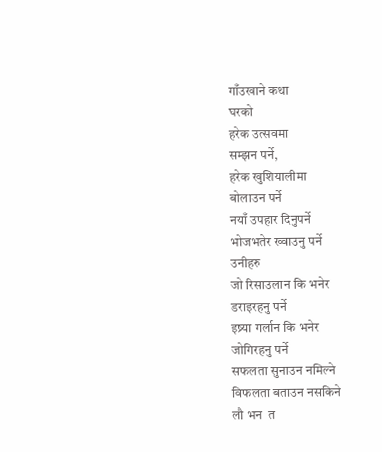गाँउखाने कथा
घरको
हरेक उत्सवमा
सम्झन पर्ने,
हरेक खुशियालीमा
बोलाउन पर्ने
नयाँ उपहार दिनुपर्ने
भोजभतेर ख्वाउनु पर्ने
उनीहरु
जो रिसाउलान कि भनेर
डराइरहनु पर्ने
इष्र्या गर्लान कि भनेर
जोगिरहनु पर्ने
सफलता सुनाउन नमिल्ने
विफलता बताउन नसकिने
लौ भन  त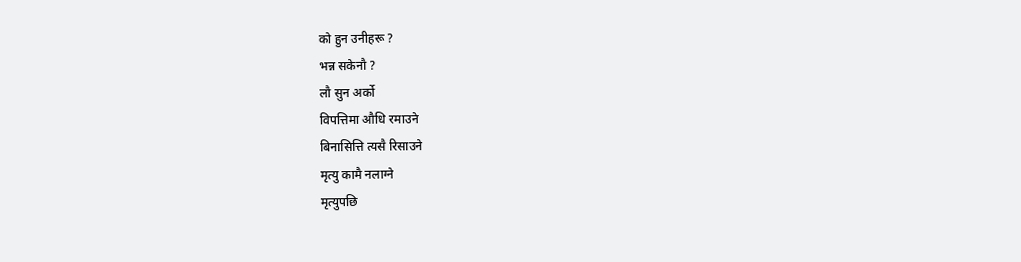को हुन उनीहरू ?
भन्न सकेनौ ?
लौ सुन अर्को
विपत्तिमा औधि रमाउने
बिनासित्ति त्यसै रिसाउने
मृत्यु कामै नलाग्ने
मृत्युपछि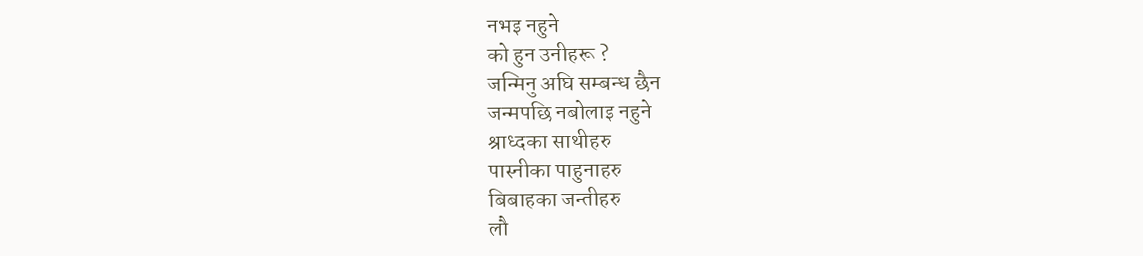नभइ नहुने
को हुन उनीहरू ?
जन्मिनु अघि सम्बन्ध छैन
जन्मपछि नबोलाइ नहुने
श्राध्दका साथीहरु
पास्नीका पाहुनाहरु
बिबाहका जन्तीहरु
लौ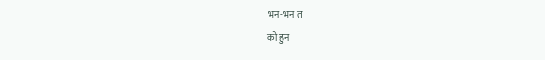भन-भन त
को हुन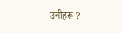उनीहरू ?